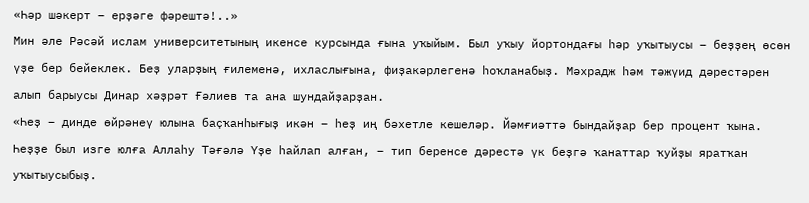«Һəр шəкерт – ерҙəге фəрештə!..»
Мин əле Рәсәй ислам университетының икенсе курсында ғына уҡыйым. Был уҡыу йортондағы һəр уҡытыусы – беҙҙең өсөн үҙе бер бейеклек. Беҙ уларҙың ғилеменə, ихласлығына, фиҙакәрлегенə һоҡланабыҙ. Мәхрадж һәм тәжүид дәрестәрен алып барыусы Динар хәҙрәт Ғәлиев та ана шундайҙарҙан.
«Һеҙ – динде өйрәнеү юлына баҫҡанһығыҙ икəн – һеҙ иң бəхетле кешелəр. Йәмғиәттә бындайҙар бер процент ҡына. Һеҙҙе был изге юлға Аллаһу Тәғәлә Үҙе һайлап алған, – тип беренсе дəрестə үк беҙгә ҡанаттар ҡуйҙы яратҡан уҡытыусыбыҙ.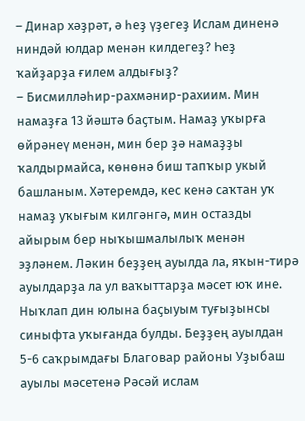– Динар хәҙрәт, ә һеҙ үҙегеҙ Ислам диненə ниндәй юлдар менән килдегеҙ? Һеҙ ҡайҙарҙа ғилем алдығыҙ?
– Бисмиллəһир-рахмəнир-рахиим. Мин намаҙға 13 йәштә баҫтым. Намаҙ уҡырға өйрәнеү менән, мин бер ҙə намаҙҙы ҡалдырмайса, көнөнə биш тапҡыр укый башланым. Хəтеремдə, кес кенə саҡтан уҡ намаҙ уҡығым килгəнгə, мин остазды айырым бер ныҡышмалылыҡ менән эҙлəнем. Лəкин беҙҙең ауылда ла, яҡын-тирə ауылдарҙа ла ул ваҡыттарҙа мəсет юҡ ине. Ныҡлап дин юлына баҫыуым туғыҙынсы синыфта уҡығанда булды. Беҙҙең ауылдан 5-6 саҡрымдағы Благовар районы Уҙыбаш ауылы мәсетенə Рәсәй ислам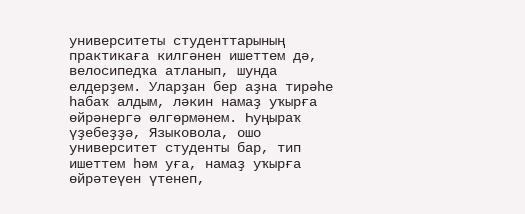университеты студенттарының практикаға килгəнен ишеттем дə, велосипедҡа атланып, шунда елдерҙем. Уларҙан бер аҙна тирəһе һабаҡ алдым, лəкин намаҙ уҡырға өйрəнергə өлгөрмəнем. Һуңыраҡ үҙебеҙҙə, Языковола, ошо университет студенты бар, тип ишеттем һəм уға, намаҙ уҡырға өйрəтеүен үтенеп,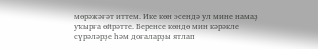мөрəжәғәт иттем. Ике көн эсендә ул мине намаҙ уҡырға өйрəтте. Беренсе көндө мин кәрəкле сүрәләрҙе һəм доғаларҙы ятлап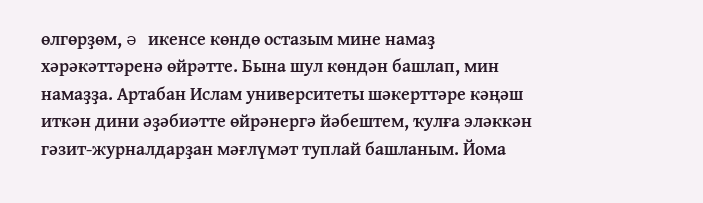өлгөрҙөм, ə икенсе көндө остазым мине намаҙ хəрəкəттəренə өйрəтте. Бына шул көндəн башлап, мин намаҙҙа. Артабан Ислам университеты шəкерттəре кәңəш иткəн дини əҙәбиәтте өйрəнергə йәбештем, ҡулға элəккəн гəзит-журналдарҙан мәғлүмәт туплай башланым. Йома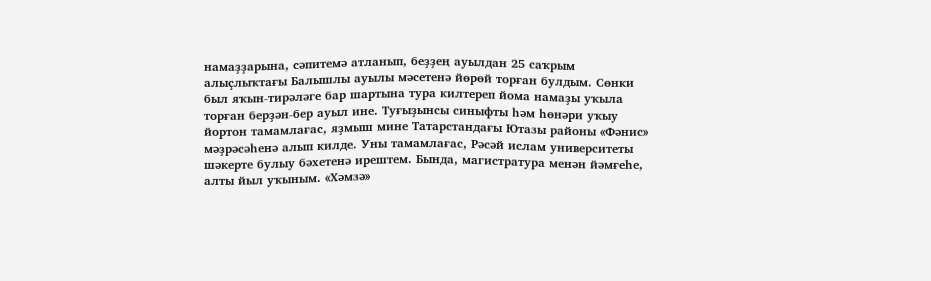намаҙҙарына, сəпитемə атланып, беҙҙең ауылдан 25 саҡрым алыҫлыҡтағы Балышлы ауылы мәсетенə йөрөй торған булдым. Сөнки был яҡын-тирəлəге бар шартына тура килтереп йома намаҙы уҡыла торған берҙəн-бер ауыл ине. Туғыҙынсы синыфты һəм һөнəри уҡыу йортон тамамлағас, яҙмыш мине Татарстандағы Ютазы районы «Фəнис» мәҙрәсәһенə алып килде. Уны тамамлағас, Рәсәй ислам университеты шəкерте булыу бəхетенə ирештем. Бында, магистратура менән йәмғеһе, алты йыл уҡыным. «Хəмзə»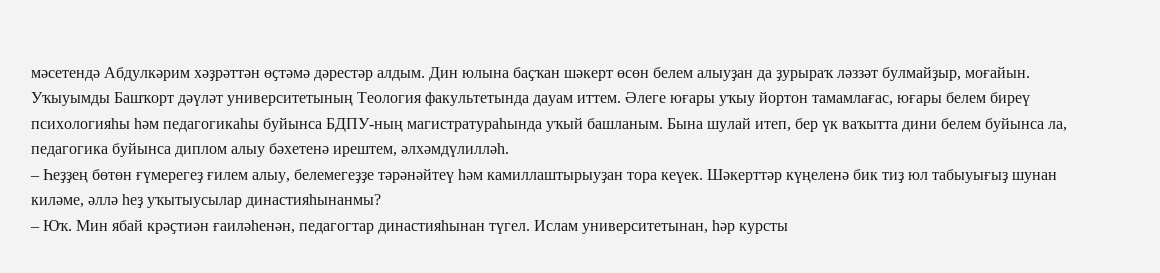мәсетендə Абдулкəрим хәҙрәттəн өҫтəмə дəрестəр алдым. Дин юлына баҫҡан шəкерт өсөн белем алыуҙан да ҙурыраҡ лəззəт булмайҙыр, моғайын. Уҡыуымды Башҡорт дəүлəт университетының Теология факультетында дауам иттем. Əлеге юғары уҡыу йортон тамамлағас, юғары белем биреү психологияһы һəм педагогикаһы буйынса БДПУ-ның магистратураһында уҡый башланым. Бына шулай итеп, бер үк ваҡытта дини белем буйынса ла, педагогика буйынса диплом алыу бəхетенə ирештем, әлхəмдүлиллəһ.
– Һеҙҙең бөтөн ғүмерегеҙ ғилем алыу, белемегеҙҙе тәрəнəйтеү һəм камиллаштырыуҙан тора кеүек. Шəкерттəр күңеленə бик тиҙ юл табыуығыҙ шунан киләме, əллə һеҙ уҡытыусылар династияһынанмы?
– Юҡ. Мин ябай крəҫтиəн ғаилəһенəн, педагогтар династияһынан түгел. Ислам университетынан, һəр курсты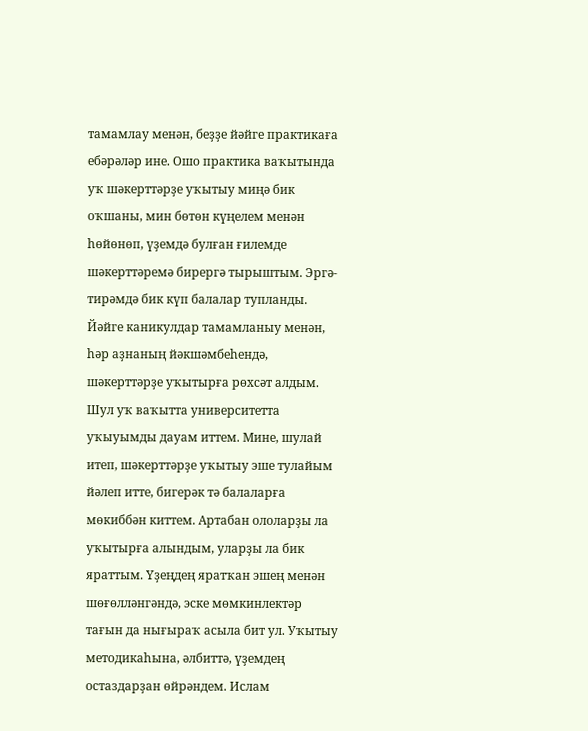тамамлау менән, беҙҙе йəйге практикаға ебəрəлəр ине. Ошо практика ваҡытында уҡ шəкерттəрҙе уҡытыу миңә бик оҡшаны, мин бөтөн күңелем менән һөйөнөп, үҙемдə булған ғилемде шәкерттәремə бирергə тырыштым. Эргә-тирəмдə бик күп балалар тупланды. Йәйге каникулдар тамамланыу менән, һəр аҙнаның йәкшəмбеһендə, шәкерттәрҙе уҡытырға рөхсəт алдым. Шул уҡ ваҡытта университетта уҡыуымды дауам иттем. Мине, шулай итеп, шәкерттәрҙе уҡытыу эше тулайым йəлеп итте, бигерəк тə балаларға мөкиббəн киттем. Артабан ололарҙы ла уҡытырға алындым, уларҙы ла бик яраттым. Үҙеңдең яратҡан эшең менән шөғөлләнгәндә, эске мөмкинлектəр тағын да нығыраҡ асыла бит ул. Уҡытыу методикаһына, әлбиттә, үҙемдең остаздарҙан өйрəндем. Ислам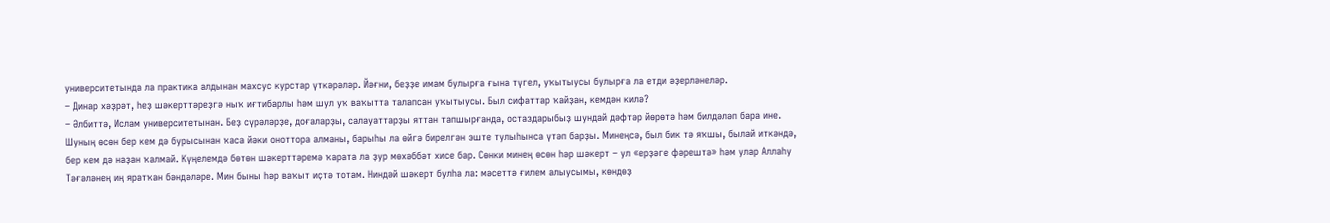университетында ла практика алдынан махсус курстар үткəрəлəр. Йәғни, беҙҙе имам булырға ғына түгел, уҡытыусы булырға ла етди əҙерлəнелəр.
– Динар хәҙрәт, һеҙ шәкерттәреҙгə ныҡ иғтибарлы һəм шул уҡ ваҡытта талапсан уҡытыусы. Был сифаттар ҡайҙан, кемдəн килə?
– Әлбиттә, Ислам университетынан. Беҙ сүрәләрҙе, доғаларҙы, салауаттарҙы яттан тапшырғанда, остаздарыбыҙ шундай дəфтəр йөрөтə һəм билдәлəп бара ине. Шуның өсөн бер кем дə бурысынан ҡаса йәки оноттора алманы, барыһы ла өйгә бирелгән эште тулыһынса үтəп барҙы. Минеңсə, был бик тə яҡшы, былай иткəндə, бер кем дə наҙан ҡалмай. Күңелемдə бөтөн шәкерттәремə ҡарата ла ҙур мөхəббəт хисе бар. Сөнки минең өсөн һəр шəкерт – ул «ерҙəге фəрештə» һəм улар Аллаһу Тәғәлəнең иң яратҡан бəндəлəре. Мин быны һəр ваҡыт иҫтə тотам. Ниндәй шəкерт булһа ла: мәсеттə ғилем алыусымы, көндөҙ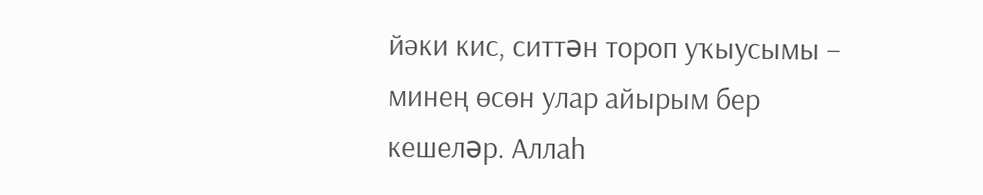йәки кис, ситтəн тороп уҡыусымы – минең өсөн улар айырым бер кешелəр. Аллаһ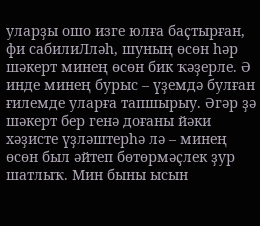уларҙы ошо изге юлға баҫтырған, фи сабилиЛлəһ, шуның өсөн һəр шəкерт минең өсөн бик ҡәҙерле. Ә инде минең бурыс – үҙемдə булған ғилемде уларға тапшырыу. Əгəр ҙə шəкерт бер генə доғаны йәки хəҙисте үҙлəштерһə лə – минең өсөн был əйтеп бөтөрмəҫлек ҙур шатлыҡ. Мин быны ысын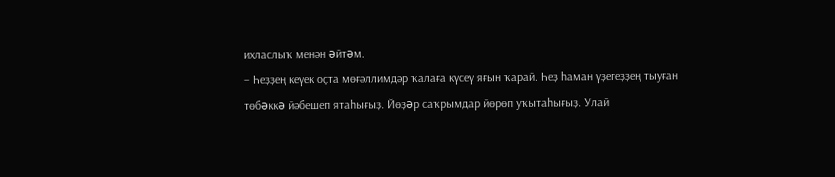ихласлыҡ менән əйтəм.
– Һеҙҙең кеүек оҫта мөғәллимдәр ҡалаға күсеү яғын ҡарай. Һеҙ һаман үҙегеҙҙең тыуған төбəккə йәбешеп ятаһығыҙ. Йөҙəр саҡрымдар йөрөп уҡытаһығыҙ. Улай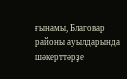ғынамы, Благовар районы ауылдарында шəкерттəрҙе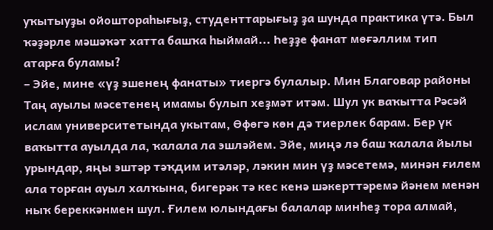уҡытыуҙы ойоштораһығыҙ, студенттарығыҙ ҙа шунда практика үтә. Был ҡәҙəрле мəшəҡәт хатта башҡа һыймай... Һеҙҙе фанат мөғәллим тип атарға буламы?
– Эйе, мине «үҙ эшенең фанаты» тиергə булалыр. Мин Благовар районы Таң ауылы мәсетенең имамы булып хеҙмəт итəм. Шул ук ваҡытта Рәсәй ислам университетында укытам, Өфөгә көн дə тиерлек барам. Бер үк ваҡытта ауылда ла, ҡалала ла эшләйем. Эйе, миңә лә баш ҡалала йылы урындар, яңы эштəр тəҡдим итəлəр, лəкин мин үҙ мәсетемə, минəн ғилем ала торған ауыл халҡына, бигерəк тə кес кенə шәкерттәремə йәнем менән ныҡ береккəнмен шул. Ғилем юлындағы балалар минһеҙ тора алмай,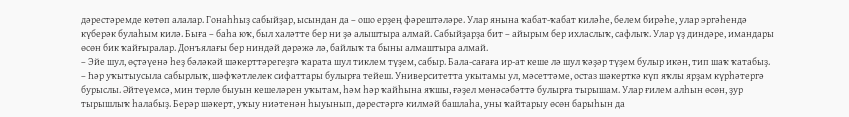дәрестәремде көтөп алалар. Гонаһһыҙ сабыйҙар, ысындан да – ошо ерҙең фəрештəлəре. Улар янына ҡабат-ҡабат килəһе, белем бирəһе, улар эргәһендə күберəк булаһым килə. Быға – баһа юҡ, был халəтте бер ни ҙə алыштыра алмай. Сабыйҙарҙа бит – айырым бер ихласлыҡ, сафлыҡ. Улар үҙ диндəре, имандары өсөн бик ҡайғыралар. Донъялағы бер ниндәй дəрəжə лə, байлыҡ та быны алмаштыра алмай.
– Эйе шул, өҫтəүенə һеҙ бәләкәй шәкерттәрегеҙгә ҡарата шул тиклем түҙем, сабыр. Бала-сағаға ир-ат кеше лə шул ҡәҙəр түҙем булыр икəн, тип шаҡ ҡатабыҙ.
– Һəр уҡытыусыла сабырлыҡ, шəфҡәтлелек сифаттары булырға тейеш. Университетта укытамы ул, мәсеттəме, остаз шəкерткə күп яҡлы ярҙам күрһəтергə бурыслы. Əйтеүемсə, мин төрлө быуын кешелəрен уҡытам, һəм һəр ҡайһына яҡшы, ғәҙел мөнəсəбəттə булырға тырышам. Улар ғилем алһын өсөн, ҙур тырышлыҡ һалабыҙ. Берəр шəкерт, уҡыу ниәтенəн һыуынып, дәрестәргə килмәй башлаһа, уны ҡайтарыу өсөн барыһын да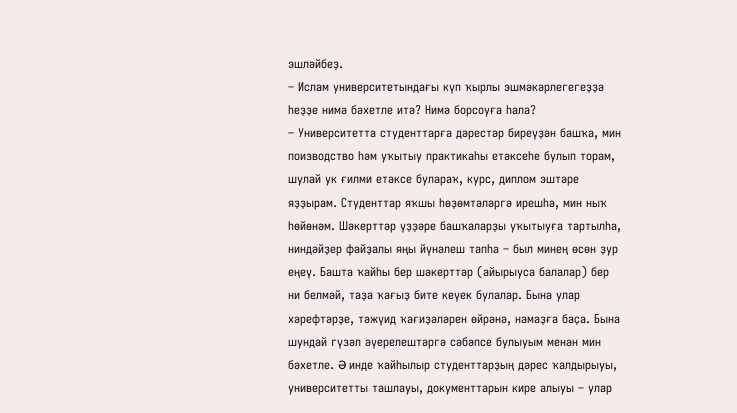эшләйбеҙ.
– Ислам университетындағы күп ҡырлы эшмәкәрлегегеҙҙә һеҙҙе нимә бәхетле итә? Нимә борсоуға һала?
– Университетта студенттарға дәрестәр биреүҙəн башҡа, мин поизводство һəм уҡытыу практикаһы етәксеһе булып торам, шулай ук ғилми етәксе булараҡ, курс, диплом эштəре яҙҙырам. Студенттар яҡшы һөҙөмтәлəргə ирешһə, мин ныҡ һөйөнəм. Шәкерттәр үҙҙəре башҡаларҙы уҡытыуға тартылһа, ниндәйҙер файҙалы яңы йүнəлеш тапһа – был минең өсөн ҙур еңеү. Башта ҡайһы бер шәкерттәр (айырыуса балалар) бер ни белмәй, таҙа ҡағыҙ бите кеүек булалар. Бына улар хəрефтəрҙе, тəжүид ҡағиҙəлəрен өйрəнə, намаҙға баҫа. Бына шундай гүзəл əүерелештəргə сəбəпсе булыуым менән мин бəхетле. Ə инде ҡайһылыр студенттарҙың дəрес ҡалдырыуы, университетты ташлауы, документтарын кире алыуы – улар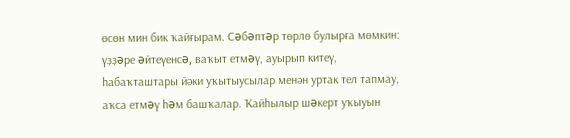өсөн мин бик ҡайғырам. Сəбəптəр төрлө булырға мөмкин: үҙҙəре əйтеүенсə, ваҡыт етмəү, ауырып китеү, һабаҡташтары йәки уҡытыусылар менән уртак тел тапмау, аҡса етмəү һəм башҡалар. Ҡайһылыр шəкерт уҡыуын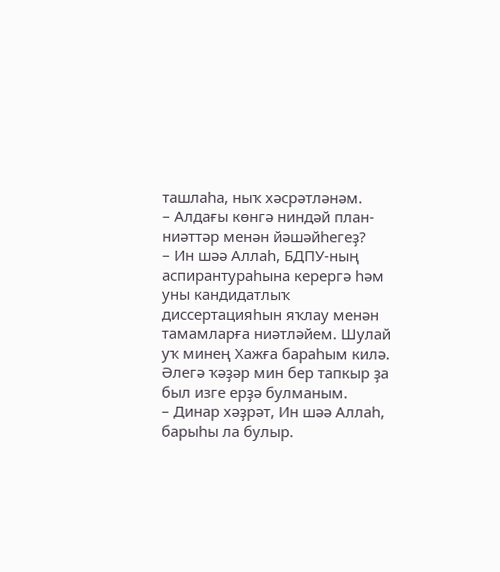ташлаһа, ныҡ хəсрəтлəнəм.
– Алдағы көнгə ниндәй план-ниәттəр менән йәшәйһегеҙ?
– Ин шəə Аллаһ, БДПУ-ның аспирантураһына керергə һəм уны кандидатлыҡ диссертацияһын яҡлау менән тамамларға ниәтләйем. Шулай уҡ минең Хажға бараһым килə. Əлегə ҡәҙəр мин бер тапкыр ҙа был изге ерҙə булманым.
– Динар хәҙрәт, Ин шəə Аллаһ, барыһы ла булыр.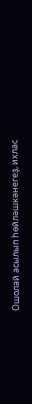Ошолай асылып һөйлəшкəнегеҙ, ихлас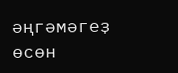əңгəмəгеҙ өсөн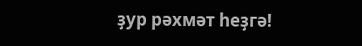ҙур рəхмəт һеҙгə!